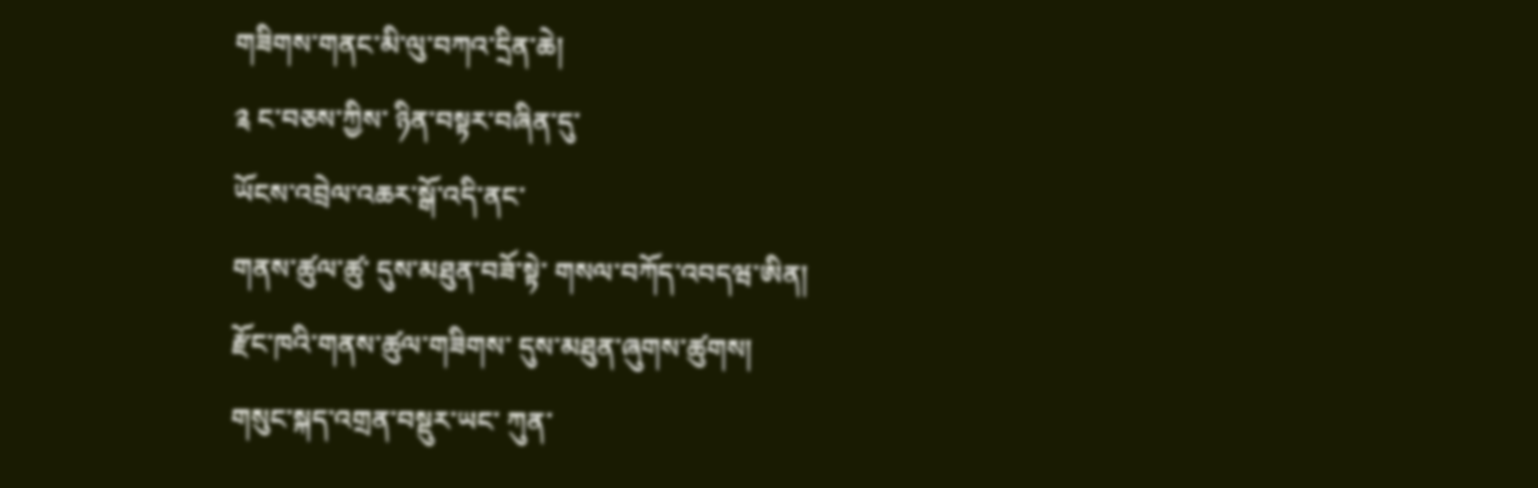གཟིགས་གནང་མི་ལུ་བཀའ་དྲིན་ཆེ།
༉ ང་བཅས་ཀྱིས་ ཉིན་བསྟར་བཞིན་དུ་
ཡོངས་འབྲེལ་འཆར་སྒོ་འདི་ནང་
གནས་ཚུལ་ཚུ་ དུས་མཐུན་བཟོ་སྟེ་ གསལ་བཀོད་འབདཝ་ཨིན།
རྫོང་ཁའི་གནས་ཚུལ་གཟིགས་ དུས་མཐུན་ཞུགས་ཚུགས།
གསུང་སྐད་འགྲན་བསྡུར་ཡང་ ཀུན་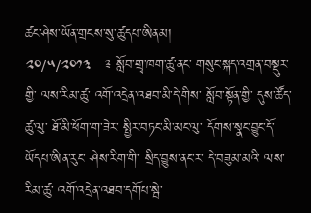ཚང་ཤེས་ཡོན་གྲངས་སུ་ཚུདཔ་ཨིནམ།
༢༠/༥/༢༠༡༣   ༉ སློབ་གྲྭ་ཁག་ཚུ་ནང་ གསུང་སྐད་འགྲན་བསྡུར་གྱི་ ལས་རིམ་ཚུ་ འགོ་འདྲེན་འཐབ་མི་དེ་གིས་ སློབ་སྟོན་གྱི་ དུས་ཚོད་ཚུ་ལུ་ ཐོ་མི་ཕོག་ག་ཟེར་ སྤྱིར་བཏང་མི་མང་ལུ་ དོགས་སྣང་བྱུང་དོ་ཡོདཔ་ཨིན་རུང་ ཤེས་རིག་གི་ སྲིད་བྱུས་ནང་ར་ དེ་བཟུམ་མའི་ ལས་རིམ་ཚུ་ འགོ་འདྲེན་འཐབ་དགོཔ་སྦེ་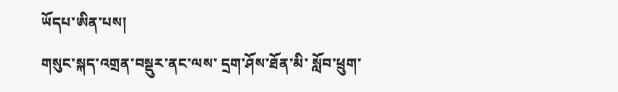ཡོདཔ་ཨིན་པས།
གསུང་སྐད་འགྲན་བསྡུར་ནང་ལས་ དྲག་ཤོས་ཐོན་མི་ སློབ་ཕྲུག་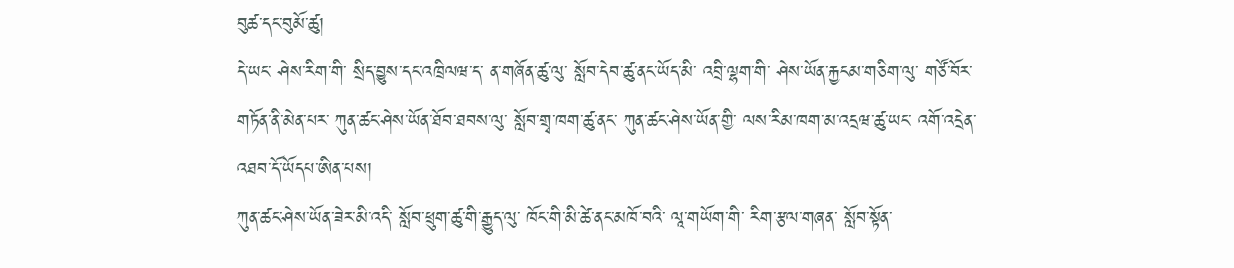བུཚ་དང་བུམོ་ཚུ།
དེ་ཡང་ ཤེས་རིག་གི་ སྲིད་བྱུས་དང་འཁྲིལཝ་ད་ ན་གཞོན་ཚུ་ལུ་ སློབ་དེབ་ཚུ་ནང་ཡོད་མི་ འབྲི་ལྷག་གི་ ཤེས་ཡོན་རྐྱངམ་གཅིག་ལུ་ གཙོ་བོར་གཏོན་ནི་མེན་པར་ ཀུན་ཚང་ཤེས་ཡོན་ཐོབ་ཐབས་ལུ་ སློབ་གྲྭ་ཁག་ཚུ་ནང་ ཀུན་ཚང་ཤེས་ཡོན་གྱི་ ལས་རིམ་ཁག་མ་འདྲཝ་ཚུ་ཡང་ འགོ་འདྲེན་འཐབ་དོ་ཡོདཔ་ཨིན་པས།
ཀུན་ཚང་ཤེས་ཡོན་ཟེར་མི་འདི་ སློབ་ཕྲུག་ཚུ་གི་རྒྱུད་ལུ་ ཁོང་གི་མི་ཚེ་ནང་མཁོ་བའི་ ལཱ་གཡོག་གི་ རིག་རྩལ་གཞན་ སློབ་སྟོན་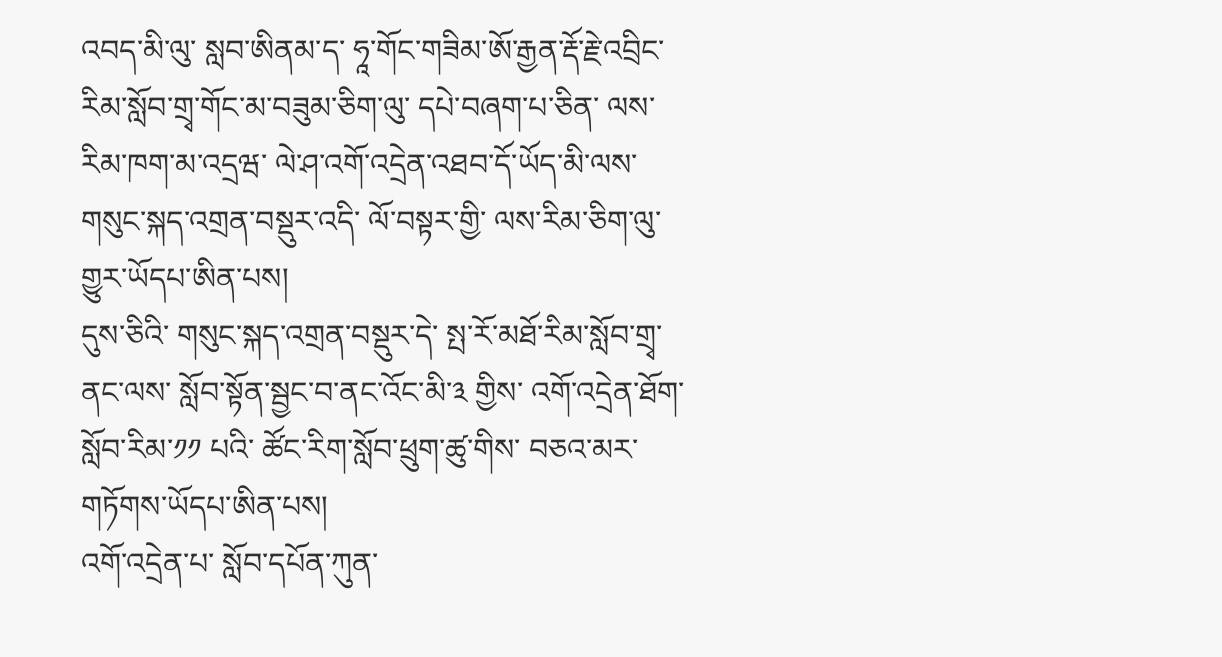འབད་མི་ལུ་ སླབ་ཨིནམ་ད་ ཧཱ་གོང་གཟིམ་ཨོ་རྒྱན་རྡོ་རྗེ་འབྲིང་རིམ་སློབ་གྲྭ་གོང་མ་བཟུམ་ཅིག་ལུ་ དཔེ་བཞག་པ་ཅིན་ ལས་རིམ་ཁག་མ་འདྲཝ་ ལེ་ཤ་འགོ་འདྲེན་འཐབ་དོ་ཡོད་མི་ལས་ གསུང་སྐད་འགྲན་བསྡུར་འདི་ ལོ་བསྟར་གྱི་ ལས་རིམ་ཅིག་ལུ་ གྱུར་ཡོདཔ་ཨིན་པས།
དུས་ཅིའི་ གསུང་སྐད་འགྲན་བསྡུར་དེ་ སྤ་རོ་མཐོ་རིམ་སློབ་གྲྭ་ནང་ལས་ སློབ་སྟོན་སྦྱང་བ་ནང་འོང་མི་༣ གྱིས་ འགོ་འདྲེན་ཐོག་ སློབ་རིམ་༡༡ པའི་ ཚོང་རིག་སློབ་ཕྲུག་ཚུ་གིས་ བཅའ་མར་གཏོགས་ཡོདཔ་ཨིན་པས།
འགོ་འདྲེན་པ་ སློབ་དཔོན་ཀུན་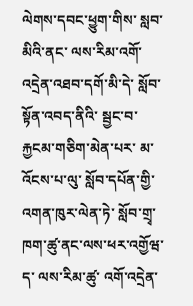ལེགས་དབང་ཕྱུག་གིས་ སླབ་མིའི་ནང་ ལས་རིམ་འགོ་འདྲེན་འཐབ་དགོ་མི་དེ་ སློབ་སྟོན་འབད་ནིའི་ སྦྱང་བ་རྐྱངམ་གཅིག་མེན་པར་ མ་འོངས་པ་ལུ་ སློབ་དཔོན་གྱི་ འགན་ཁུར་ལེན་ཏེ་ སློབ་གྲྭ་ཁག་ཚུ་ནང་ལས་ཕར་འགྱོཝ་ད་ ལས་རིམ་ཚུ་ འགོ་འདྲེན་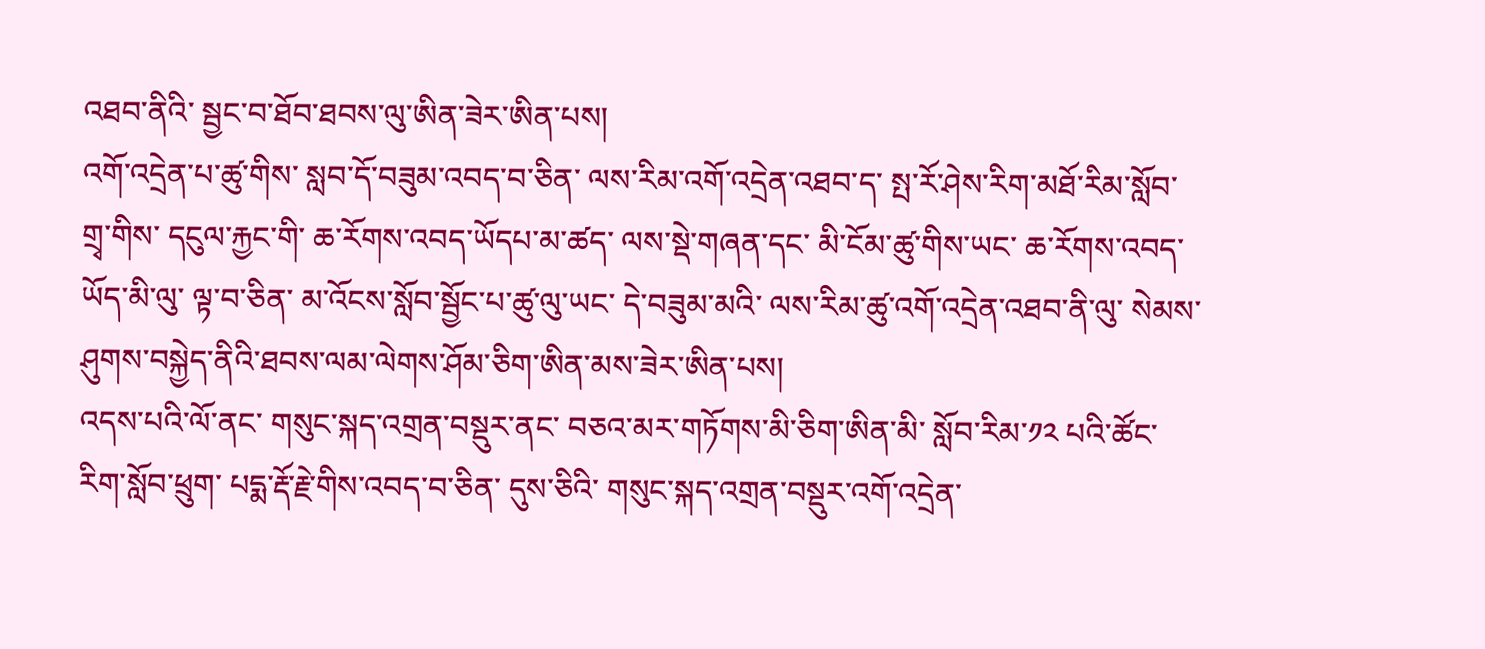འཐབ་ནིའི་ སྦྱང་བ་ཐོབ་ཐབས་ལུ་ཨིན་ཟེར་ཨིན་པས།
འགོ་འདྲེན་པ་ཚུ་གིས་ སླབ་དོ་བཟུམ་འབད་བ་ཅིན་ ལས་རིམ་འགོ་འདྲེན་འཐབ་ད་ སྤ་རོ་ཤེས་རིག་མཐོ་རིམ་སློབ་གྲྭ་གིས་ དངུལ་རྐྱང་གི་ ཆ་རོགས་འབད་ཡོདཔ་མ་ཚད་ ལས་སྡེ་གཞན་དང་ མི་ངོམ་ཚུ་གིས་ཡང་ ཆ་རོགས་འབད་ཡོད་མི་ལུ་ ལྟ་བ་ཅིན་ མ་འོངས་སློབ་སྦྱོང་པ་ཚུ་ལུ་ཡང་ དེ་བཟུམ་མའི་ ལས་རིམ་ཚུ་འགོ་འདྲེན་འཐབ་ནི་ལུ་ སེམས་ཤུགས་བསྐྱེད་ནིའི་ཐབས་ལམ་ལེགས་ཤོམ་ཅིག་ཨིན་མས་ཟེར་ཨིན་པས།
འདས་པའི་ལོ་ནང་ གསུང་སྐད་འགྲན་བསྡུར་ནང་ བཅའ་མར་གཏོགས་མི་ཅིག་ཨིན་མི་ སློབ་རིམ་༡༢ པའི་ཚོང་རིག་སློབ་ཕྲུག་ པདྨ་རྡོ་རྗེ་གིས་འབད་བ་ཅིན་ དུས་ཅིའི་ གསུང་སྐད་འགྲན་བསྡུར་འགོ་འདྲེན་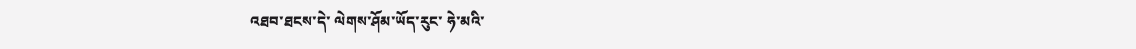འཐབ་ཐངས་དེ་ ལེགས་ཤོམ་ཡོད་རུང་ ཧེ་མའི་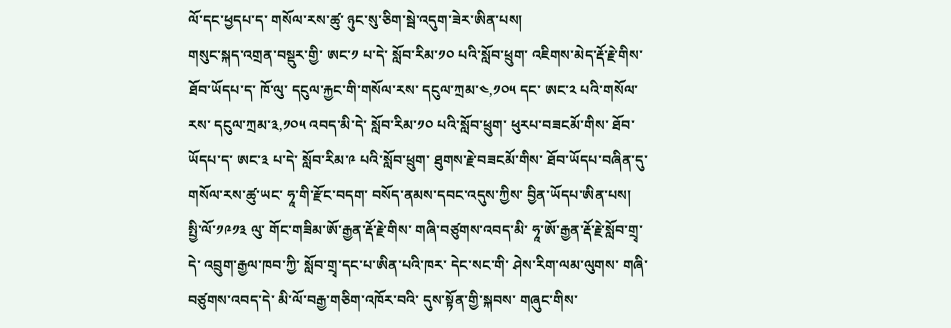ལོ་དང་ཕྱདཔ་ད་ གསོལ་རས་ཚུ་ ཉུང་སུ་ཅིག་སྦེ་འདུག་ཟེར་ཨིན་པས།
གསུང་སྐད་འགྲན་བསྡུར་གྱི་ ཨང་༡ པ་དེ་ སློབ་རིམ་༡༠ པའི་སློབ་ཕྲུག་ འཇིགས་མེད་རྡོ་རྗེ་གིས་ ཐོབ་ཡོདཔ་ད་ ཁོ་ལུ་ དངུལ་རྐྱང་གི་གསོལ་རས་ དངུལ་ཀྲམ་༤,༡༠༥ དང་ ཨང་༢ པའི་གསོལ་རས་ དངུལ་ཀྲམ་༣,༡༠༥ འབད་མི་དེ་ སློབ་རིམ་༡༠ པའི་སློབ་ཕྲུག་ ཕུརཔ་བཟངམོ་གིས་ ཐོབ་ཡོདཔ་ད་ ཨང་༣ པ་དེ་ སློབ་རིམ་༩ པའི་སློབ་ཕྲུག་ ཐུགས་རྗེ་བཟངམོ་གིས་ ཐོབ་ཡོདཔ་བཞིན་དུ་ གསོལ་རས་ཚུ་ཡང་ ཧཱ་གི་རྫོང་བདག་ བསོད་ནམས་དབང་འདུས་ཀྱིས་ བྱིན་ཡོདཔ་ཨིན་པས།
སྤྱི་ལོ་༡༩༡༣ ལུ་ གོང་གཟིམ་ཨོ་རྒྱན་རྡོ་རྗེ་གིས་ གཞི་བཙུགས་འབད་མི་ ཧཱ་ཨོ་རྒྱན་རྡོ་རྗེ་སློབ་གྲྭ་དེ་ འབྲུག་རྒྱལ་ཁབ་ཀྱི་ སློབ་གྲྭ་དང་པ་ཨིན་པའི་ཁར་ དེང་སང་གི་ ཤེས་རིག་ལམ་ལུགས་ གཞི་བཙུགས་འབད་དེ་ མི་ལོ་བརྒྱ་གཅིག་འཁོར་བའི་ དུས་སྟོན་གྱི་སྐབས་ གཞུང་གིས་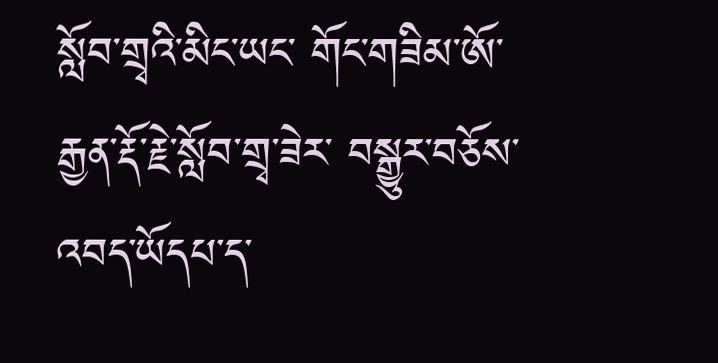སློབ་གྲྭའི་མིང་ཡང་ གོང་གཟིམ་ཨོ་རྒྱན་རྡོ་རྗེ་སློབ་གྲྭ་ཟེར་ བསྒྱུར་བཅོས་འབད་ཡོདཔ་ད་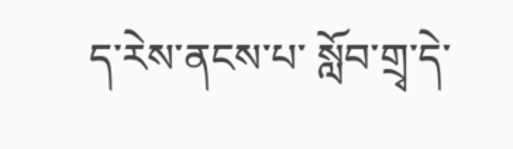ད་རེས་ནངས་པ་ སློབ་གྲྭ་དེ་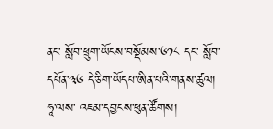ནང་ སློབ་ཕྲུག་ཡོངས་བསྡོམས་༦༡༨ དང་ སློབ་དཔོན་༣༦ དེ་ཅིག་ཡོདཔ་ཨིན་པའི་གནས་ཚུལ།
ཧཱ་ལས་ འཇམ་དབྱངས་ཕུན་ཚོགས།